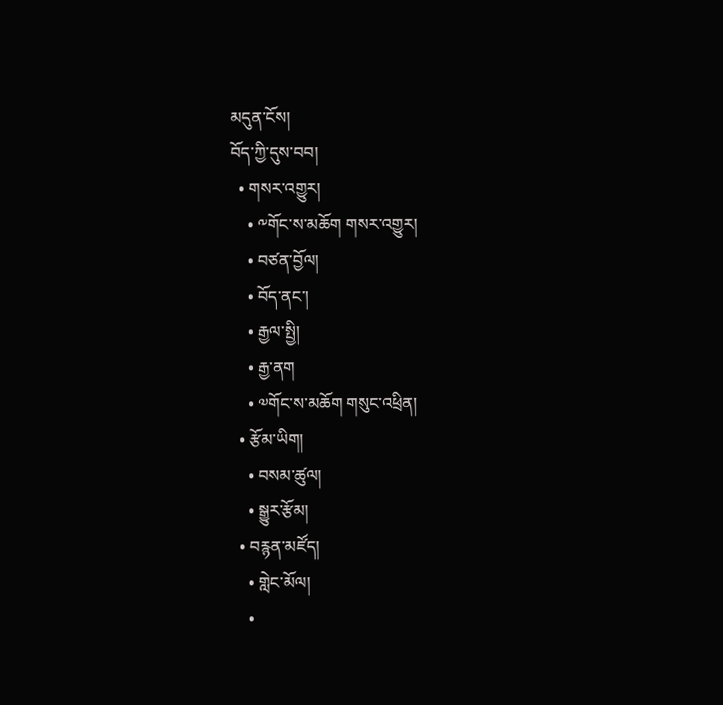མདུན་ངོས།
བོད་ཀྱི་དུས་བབ།
  • གསར་འགྱུར།
    • ༸གོང་ས་མཆོག གསར་འགྱུར།
    • བཙན་བྱོལ།
    • བོད་ནང་།
    • རྒྱལ་སྤྱི།
    • རྒྱ་ནག
    • ༧གོང་ས་མཆོག གསུང་འཕྲིན།
  • རྩོམ་ཡིག།
    • བསམ་ཚུལ།
    • སྒྱུར་རྩོམ།
  • བརྙན་མཛོད།
    • གླེང་མོལ།
    •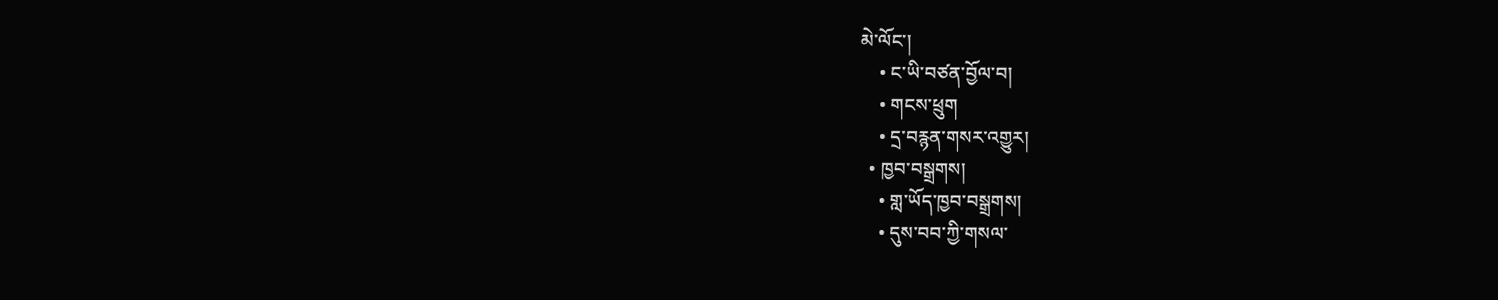མེ་ལོང་།
    • ང་ཡི་བཙན་བྱོལ་བ།
    • གངས་ཕྲུག
    • དྲ་བརྙན་གསར་འགྱུར།
  • ཁྱབ་བསྒྲགས།
    • གླ་ཡོད་ཁྱབ་བསྒྲགས།
    • དུས་བབ་ཀྱི་གསལ་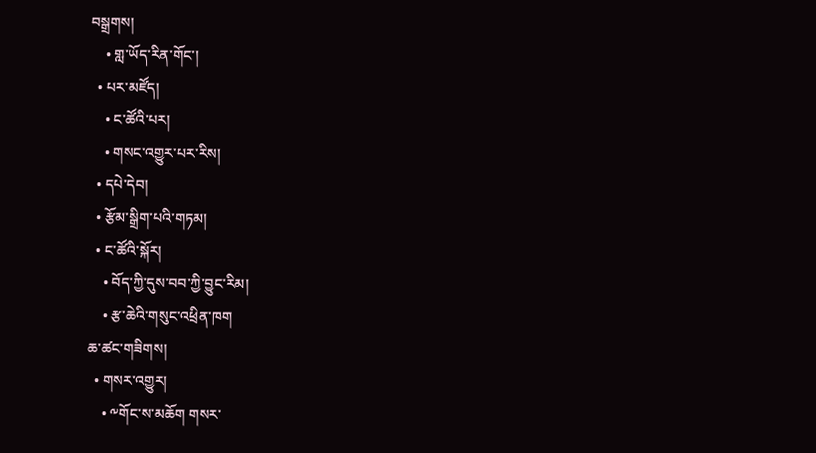བསྒྲགས།
    • གླ་ཡོད་རིན་གོང་།
  • པར་མཛོད།
    • ང་ཚོའི་པར།
    • གསང་འགྱུར་པར་རིས།
  • དཔེ་དེབ།
  • རྩོམ་སྒྲིག་པའི་གཏམ།
  • ང་ཚོའི་སྐོར།
    • བོད་ཀྱི་དུས་བབ་ཀྱི་བྱུང་རིམ།
    • རྩ་ཆེའི་གསུང་འཕྲིན་ཁག
ཆ་ཚང་གཟིགས།
  • གསར་འགྱུར།
    • ༸གོང་ས་མཆོག གསར་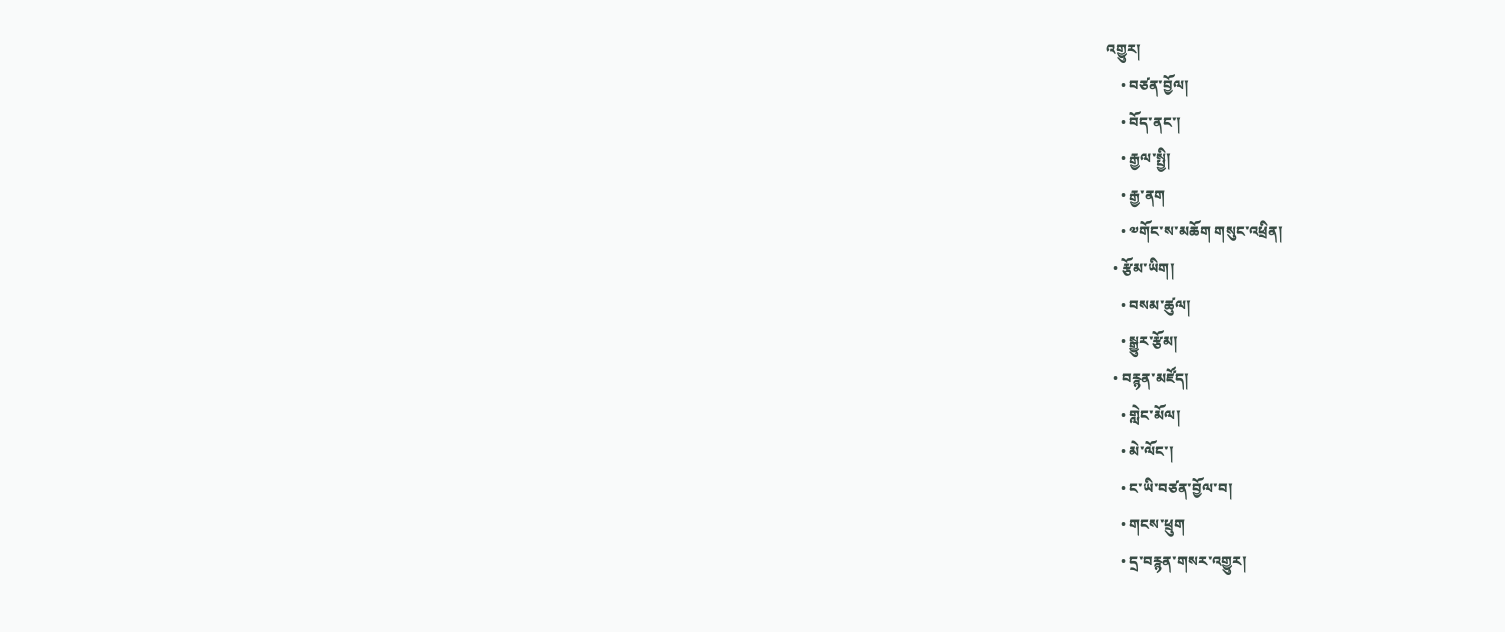འགྱུར།
    • བཙན་བྱོལ།
    • བོད་ནང་།
    • རྒྱལ་སྤྱི།
    • རྒྱ་ནག
    • ༧གོང་ས་མཆོག གསུང་འཕྲིན།
  • རྩོམ་ཡིག།
    • བསམ་ཚུལ།
    • སྒྱུར་རྩོམ།
  • བརྙན་མཛོད།
    • གླེང་མོལ།
    • མེ་ལོང་།
    • ང་ཡི་བཙན་བྱོལ་བ།
    • གངས་ཕྲུག
    • དྲ་བརྙན་གསར་འགྱུར།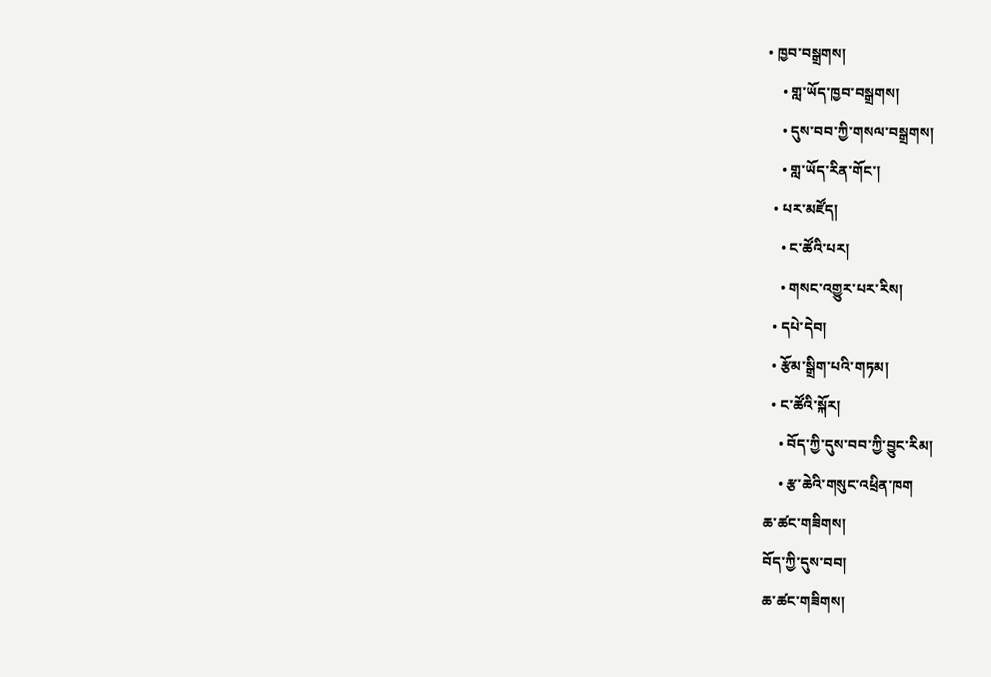• ཁྱབ་བསྒྲགས།
    • གླ་ཡོད་ཁྱབ་བསྒྲགས།
    • དུས་བབ་ཀྱི་གསལ་བསྒྲགས།
    • གླ་ཡོད་རིན་གོང་།
  • པར་མཛོད།
    • ང་ཚོའི་པར།
    • གསང་འགྱུར་པར་རིས།
  • དཔེ་དེབ།
  • རྩོམ་སྒྲིག་པའི་གཏམ།
  • ང་ཚོའི་སྐོར།
    • བོད་ཀྱི་དུས་བབ་ཀྱི་བྱུང་རིམ།
    • རྩ་ཆེའི་གསུང་འཕྲིན་ཁག
ཆ་ཚང་གཟིགས།
བོད་ཀྱི་དུས་བབ།
ཆ་ཚང་གཟིགས།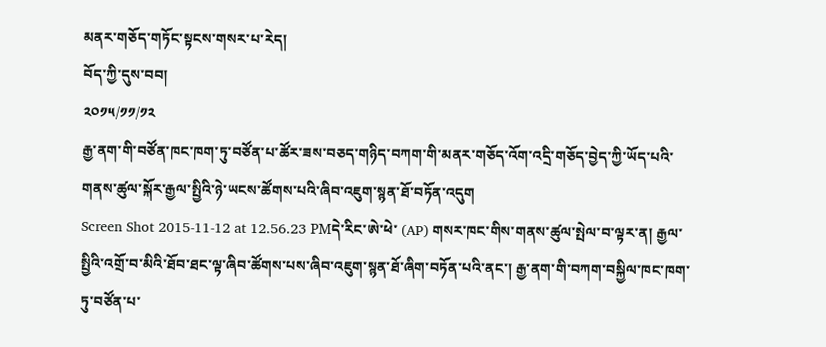མནར་གཅོད་གཏོང་སྟངས་གསར་པ་རེད།
བོད་ཀྱི་དུས་བབ།
༢༠༡༥/༡༡/༡༢
རྒྱ་ནག་གི་བཙོན་ཁང་ཁག་ཏུ་བཙོན་པ་ཚོར་ཟས་བཅད་གཉིད་བཀག་གི་མནར་གཅོད་འོག་འདྲི་གཅོད་བྱེད་ཀྱི་ཡོད་པའི་གནས་ཚུལ་སྐོར་རྒྱལ་སྤྱིའི་ཉེ་ཡངས་ཚོགས་པའི་ཞིབ་འཇུག་སྙན་ཐོ་བཏོན་འདུག
Screen Shot 2015-11-12 at 12.56.23 PMདེ་རིང་ཨེ་ཕེ་ (AP) གསར་ཁང་གིས་གནས་ཚུལ་སྤེལ་བ་ལྟར་ན། རྒྱལ་སྤྱིའི་འགྲོ་བ་མིའི་ཐོབ་ཐང་ལྟ་ཞིབ་ཚོགས་པས་ཞིབ་འཇུག་སྙན་ཐོ་ཞིག་བཏོན་པའི་ནང་། རྒྱ་ནག་གི་བཀག་བསྐྱིལ་ཁང་ཁག་ཏུ་བཙོན་པ་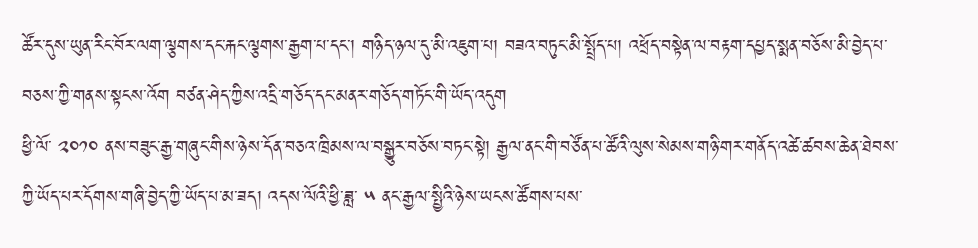ཚོར་དུས་ཡུན་རིང་བོར་ལག་ལྕགས་དང་རྐང་ལྕགས་རྒྱག་པ་དང་། གཉིད་ཉལ་དུ་མི་འཇུག་པ། བཟའ་བཏུང་མི་སྤྲོད་པ། འཕྲོད་བསྟེན་ལ་བརྟག་དཔྱད་སྨན་བཅོས་མི་བྱེད་པ་བཅས་ཀྱི་གནས་སྟངས་འོག བཙན་ཤེད་ཀྱིས་འདྲི་གཅོད་དང་མནར་གཅོད་གཏོང་གི་ཡོད་འདུག
ཕྱི་ལོ་ ༢༠༡༠ ནས་བཟུང་རྒྱ་གཞུང་གིས་ཉེས་དོན་བཅའ་ཁྲིམས་ལ་བསྒྱུར་བཅོས་བཏང་སྟེ། རྒྱལ་ནང་གི་བཙོན་པ་ཚོའི་ལུས་སེམས་གཉི་གར་གནོད་འཚེ་ཚབས་ཆེན་ཐེབས་ཀྱི་ཡོད་པར་དོགས་གཞི་བྱེད་ཀྱི་ཡོད་པ་མ་ཟད། འདས་ལོའི་ཕྱི་ཟླ་ ༥ ནང་རྒྱལ་སྤྱིའི་ཉེས་ཡངས་ཚོགས་པས་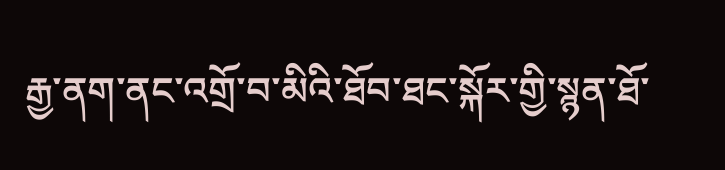རྒྱ་ནག་ནང་འགྲོ་བ་མིའི་ཐོབ་ཐང་སྐོར་གྱི་སྙན་ཐོ་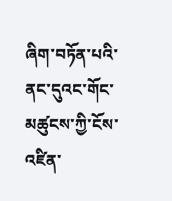ཞིག་བཏོན་པའི་ནང་དུའང་གོང་མཚུངས་ཀྱི་ངོས་འཛིན་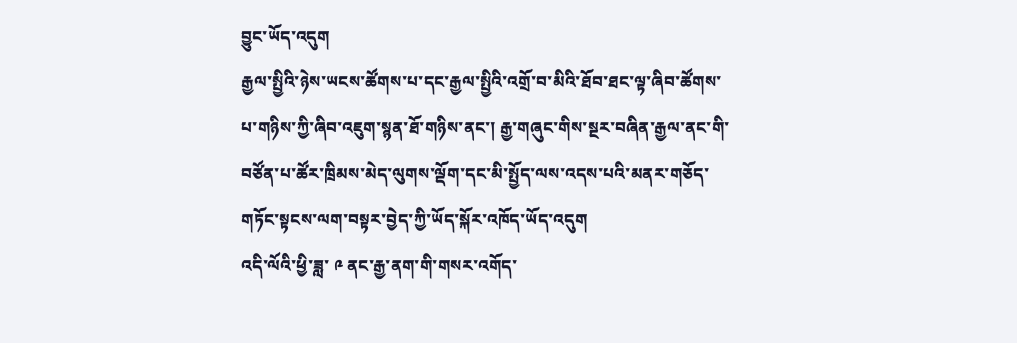བྱུང་ཡོད་འདུག
རྒྱལ་སྤྱིའི་ཉེས་ཡངས་ཚོགས་པ་དང་རྒྱལ་སྤྱིའི་འགྲོ་བ་མིའི་ཐོབ་ཐང་ལྟ་ཞིབ་ཚོགས་པ་གཉིས་ཀྱི་ཞིབ་འཇུག་སྙན་ཐོ་གཉིས་ནང་། རྒྱ་གཞུང་གིས་སྔར་བཞིན་རྒྱལ་ནང་གི་བཙོན་པ་ཚོར་ཁྲིམས་མེད་ལུགས་ལྡོག་དང་མི་སྤྱོད་ལས་འདས་པའི་མནར་གཅོད་གཏོང་སྟངས་ལག་བསྟར་བྱེད་ཀྱི་ཡོད་སྐོར་འཁོད་ཡོད་འདུག
འདི་ལོའི་ཕྱི་ཟླ་ ༩ ནང་རྒྱ་ནག་གི་གསར་འགོད་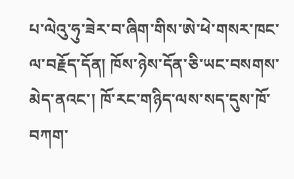པ་ལེའུ་ཧུ་ཟེར་བ་ཞིག་གིས་ཨེ་ཕེ་གསར་ཁང་ལ་བརྗོད་དོན། ཁོས་ཉེས་དོན་ཅི་ཡང་བསགས་མེད་ནའང་། ཁོ་རང་གཉིད་ལས་སད་དུས་ཁོ་བཀག་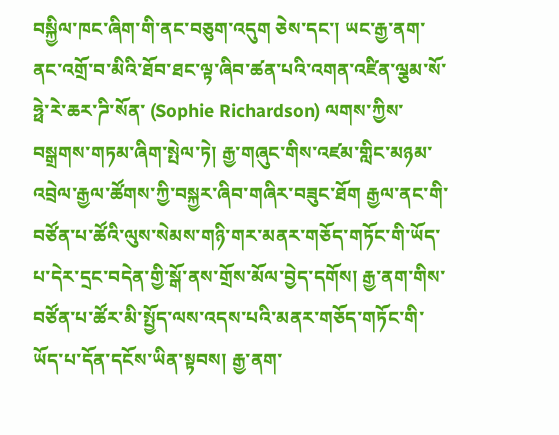བསྐྱིལ་ཁང་ཞིག་གི་ནང་བཅུག་འདུག ཅེས་དང་། ཡང་རྒྱ་ནག་ནང་འགྲོ་བ་མིའི་ཐོབ་ཐང་ལྟ་ཞིབ་ཚན་པའི་འགན་འཛིན་ལྕམ་སོ་ཧྥེ་རེ་ཆར་ཌི་སོན་ (Sophie Richardson) ལགས་ཀྱིས་བསྒྲགས་གཏམ་ཞིག་སྤེལ་ཏེ། རྒྱ་གཞུང་གིས་འཛམ་གླིང་མཉམ་འབྲེལ་རྒྱལ་ཚོགས་ཀྱི་བསྐྱར་ཞིབ་གཞིར་བཟུང་ཐོག རྒྱལ་ནང་གི་བཙོན་པ་ཚོའི་ལུས་སེམས་གཉི་གར་མནར་གཅོད་གཏོང་གི་ཡོད་པ་དེར་དྲང་བདེན་གྱི་སྒོ་ནས་གྲོས་མོལ་བྱེད་དགོས། རྒྱ་ནག་གིས་བཙོན་པ་ཚོར་མི་སྤྱོད་ལས་འདས་པའི་མནར་གཅོད་གཏོང་གི་ཡོད་པ་དོན་དངོས་ཡིན་སྟབས། རྒྱ་ནག་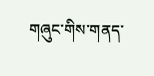གཞུང་གིས་གནད་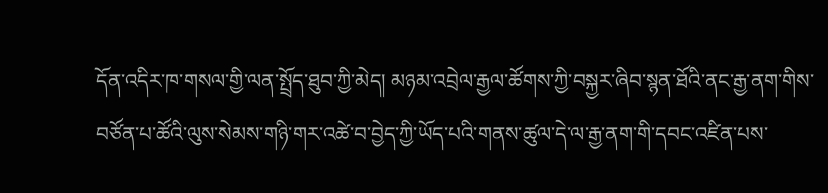དོན་འདིར་ཁ་གསལ་གྱི་ལན་སྤྲོད་ཐུབ་ཀྱི་མེད། མཉམ་འབྲེལ་རྒྱལ་ཚོགས་ཀྱི་བསྐྱར་ཞིབ་སྙན་ཐོའི་ནང་རྒྱ་ནག་གིས་བཙོན་པ་ཚོའི་ལུས་སེམས་གཉི་གར་འཚེ་བ་བྱེད་ཀྱི་ཡོད་པའི་གནས་ཚུལ་དེ་ལ་རྒྱ་ནག་གི་དབང་འཛིན་པས་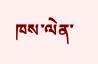ཁས་ལེན་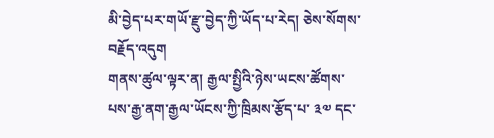མི་བྱེད་པར་གཡོ་རྫུ་བྱེད་ཀྱི་ཡོད་པ་རེད། ཅེས་སོགས་བརྗོད་འདུག
གནས་ཚུལ་ལྟར་ན། རྒྱལ་སྤྱིའི་ཉེས་ཡངས་ཚོགས་པས་རྒྱ་ནག་རྒྱལ་ཡོངས་ཀྱི་ཁྲིམས་རྩོད་པ་ ༣༧ དང་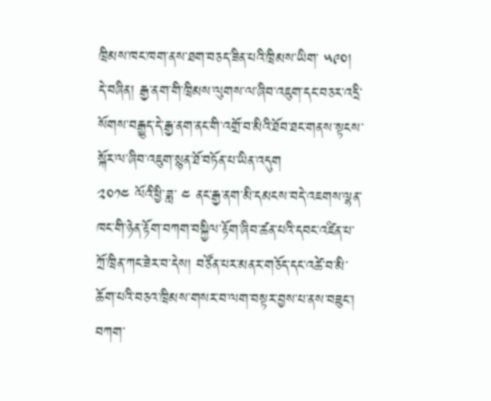ཁྲིམས་ཁང་ཁག་ནས་ཐག་བཅད་ཟིན་པའི་ཁྲིམས་ཡིག་ ༥༩༠། དེ་བཞིན། རྒྱ་ནག་གི་ཁྲིམས་ལུགས་ལ་ཞིབ་འཇུག་དང་བཅར་འདྲི་སོགས་བརྒྱུད་དེ་རྒྱ་ནག་ནང་གི་འགྲོ་བ་མིའི་ཐོབ་ཐང་གནས་སྟངས་སྐོར་ལ་ཞིབ་འཇུག་སྙན་ཐོ་བཏོན་པ་ཡིན་འདུག
༢༠༡༤ ལོའི་ཕྱི་ཟླ་ ༤ ནང་རྒྱ་ནག་མི་དམངས་བདེ་འཇགས་ལྷན་ཁང་གི་ཉེན་རྟོག་བཀག་བསྐྱིལ་རྟོག་ཞིབ་ཚན་པའི་དབང་འཛིན་པ་ཀྲོ་ཁྲིན་ཀང་ཟེར་བ་དེས། བཙོན་པར་མནར་གཅོད་དང་འཚེ་བ་མི་ཆོག་པའི་བཅའ་ཁྲིམས་གསར་བ་ལག་བསྟར་བྱས་པ་ནས་བཟུང་། བཀག་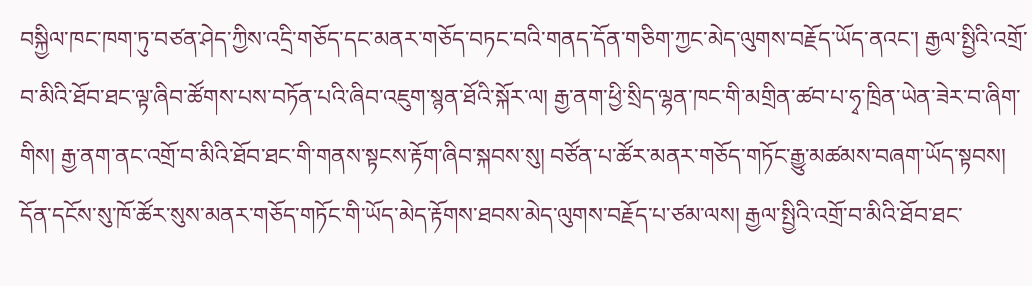བསྐྱིལ་ཁང་ཁག་ཏུ་བཙན་ཤེད་ཀྱིས་འདྲི་གཅོད་དང་མནར་གཅོད་བཏང་བའི་གནད་དོན་གཅིག་ཀྱང་མེད་ལུགས་བརྗོད་ཡོད་ནའང་། རྒྱལ་སྤྱིའི་འགྲོ་བ་མིའི་ཐོབ་ཐང་ལྟ་ཞིབ་ཚོགས་པས་བཏོན་པའི་ཞིབ་འཇུག་སྙན་ཐོའི་སྐོར་ལ། རྒྱ་ནག་ཕྱི་སྲིད་ལྷན་ཁང་གི་མགྲིན་ཚབ་པ་ཧྭ་ཁྲིན་ཡེན་ཟེར་བ་ཞིག་གིས། རྒྱ་ནག་ནང་འགྲོ་བ་མིའི་ཐོབ་ཐང་གི་གནས་སྟངས་རྟོག་ཞིབ་སྐབས་སུ། བཙོན་པ་ཚོར་མནར་གཅོད་གཏོང་རྒྱུ་མཚམས་བཞག་ཡོད་སྟབས། དོན་དངོས་སུ་ཁོ་ཚོར་སུས་མནར་གཅོད་གཏོང་གི་ཡོད་མེད་རྟོགས་ཐབས་མེད་ལུགས་བརྗོད་པ་ཙམ་ལས། རྒྱལ་སྤྱིའི་འགྲོ་བ་མིའི་ཐོབ་ཐང་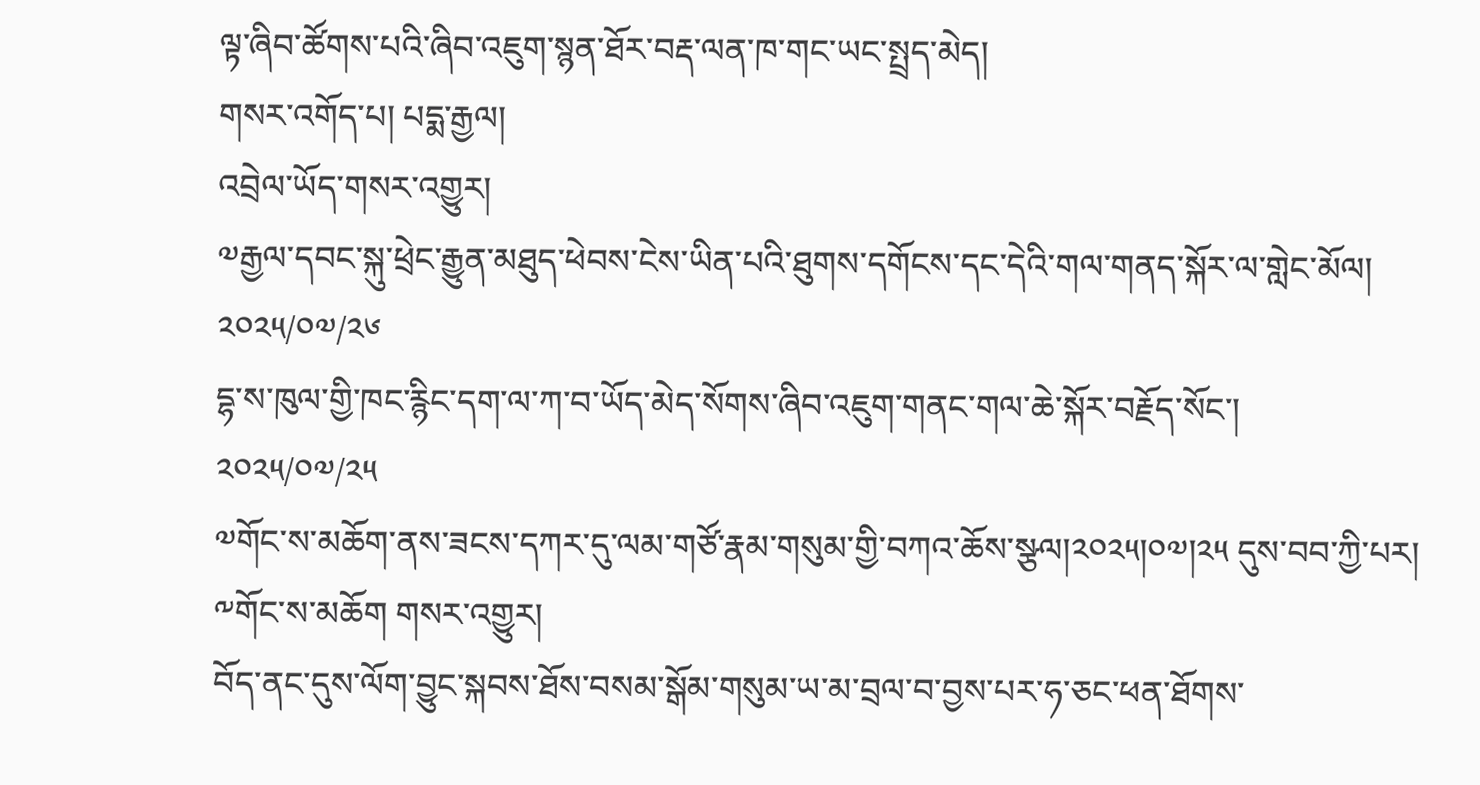ལྟ་ཞིབ་ཚོགས་པའི་ཞིབ་འཇུག་སྙན་ཐོར་བརྡ་ལན་ཁ་གང་ཡང་སྤྲད་མེད།
གསར་འགོད་པ། པདྨ་རྒྱལ།
འབྲེལ་ཡོད་གསར་འགྱུར།
༧རྒྱལ་དབང་སྐུ་ཕྲེང་རྒྱུན་མཐུད་ཕེབས་ངེས་ཡིན་པའི་ཐུགས་དགོངས་དང་དེའི་གལ་གནད་སྐོར་ལ་གླེང་མོལ།
༢༠༢༥/༠༧/༢༦
དྷ་ས་ཁུལ་གྱི་ཁང་རྙིང་དག་ལ་ཀ་བ་ཡོད་མེད་སོགས་ཞིབ་འཇུག་གནང་གལ་ཆེ་སྐོར་བརྗོད་སོང་།
༢༠༢༥/༠༧/༢༥
༧གོང་ས་མཆོག་ནས་ཟངས་དཀར་དུ་ལམ་གཙོ་རྣམ་གསུམ་གྱི་བཀའ་ཆོས་སྩལ།༢༠༢༥།༠༧།༢༥ དུས་བབ་ཀྱི་པར།
༸གོང་ས་མཆོག གསར་འགྱུར།
བོད་ནང་དུས་ལོག་བྱུང་སྐབས་ཐོས་བསམ་སྒོམ་གསུམ་ཡ་མ་བྲལ་བ་བྱས་པར་ཧ་ཅང་ཕན་ཐོགས་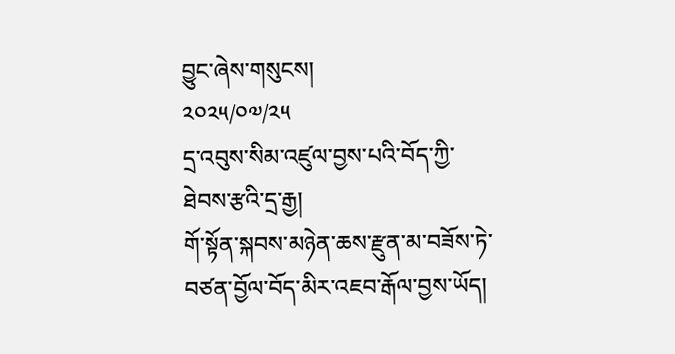བྱུང་ཞེས་གསུངས།
༢༠༢༥/༠༧/༢༥
དྲ་འབུས་སིམ་འཛུལ་བྱས་པའི་བོད་ཀྱི་ཐེབས་རྩའི་དྲ་རྒྱ།
གོ་སྟོན་སྐབས་མཉེན་ཆས་རྫུན་མ་བཟོས་ཏེ་བཙན་བྱོལ་བོད་མིར་འཇབ་རྒོལ་བྱས་ཡོད།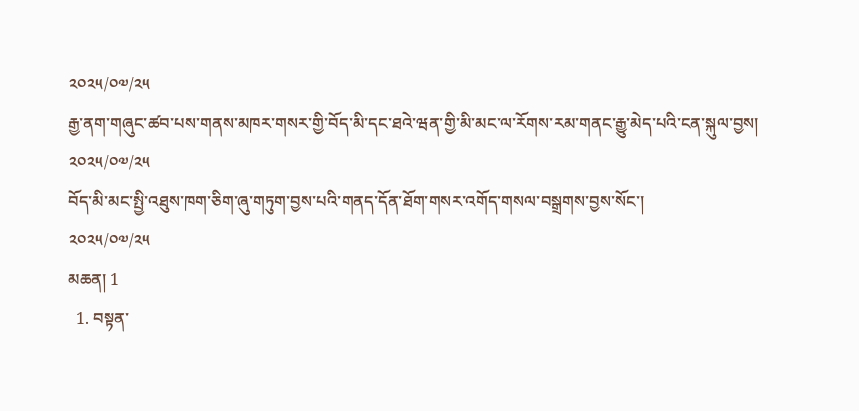༢༠༢༥/༠༧/༢༥
རྒྱ་ནག་གཞུང་ཚབ་པས་གནས་མཁར་གསར་གྱི་བོད་མི་དང་ཐའེ་ཝན་གྱི་མི་མང་ལ་རོགས་རམ་གནང་རྒྱུ་མེད་པའི་ངན་སྐུལ་བྱས།
༢༠༢༥/༠༧/༢༥
བོད་མི་མང་སྤྱི་འཐུས་ཁག་ཅིག་ཞུ་གཏུག་བྱས་པའི་གནད་དོན་ཐོག་གསར་འགོད་གསལ་བསྒྲགས་བྱས་སོང་།
༢༠༢༥/༠༧/༢༥
མཆན། 1
  1. བསྟན་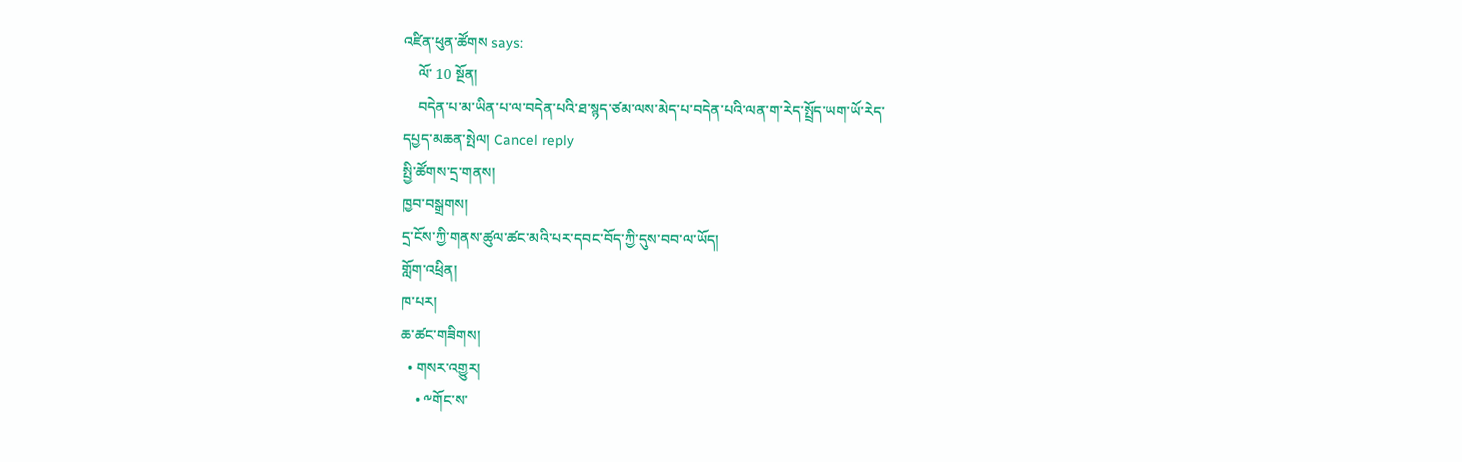འཛིན་ཕུན་ཚོགས says:
    ལོ་ 10 སྔོན།
    བདེན་པ་མ་ཡིན་པ་ལ་བདེན་པའི་ཐ་སྙད་ཙམ་ལས་མེད་པ་བདེན་པའི་ལན་ག་རེད་སྤྲོད་ཡག་ཡོ་རེད་
དཔྱད་མཆན་སྤེལ། Cancel reply
སྤྱི་ཚོགས་དྲ་གནས།
ཁྱབ་བསྒྲགས།
དྲ་ངོས་ཀྱི་གནས་ཚུལ་ཚང་མའི་པར་དབང་བོད་ཀྱི་དུས་བབ་ལ་ཡོད།
གློག་འཕྲིན།
ཁ་པར།
ཆ་ཚང་གཟིགས།
  • གསར་འགྱུར།
    • ༸གོང་ས་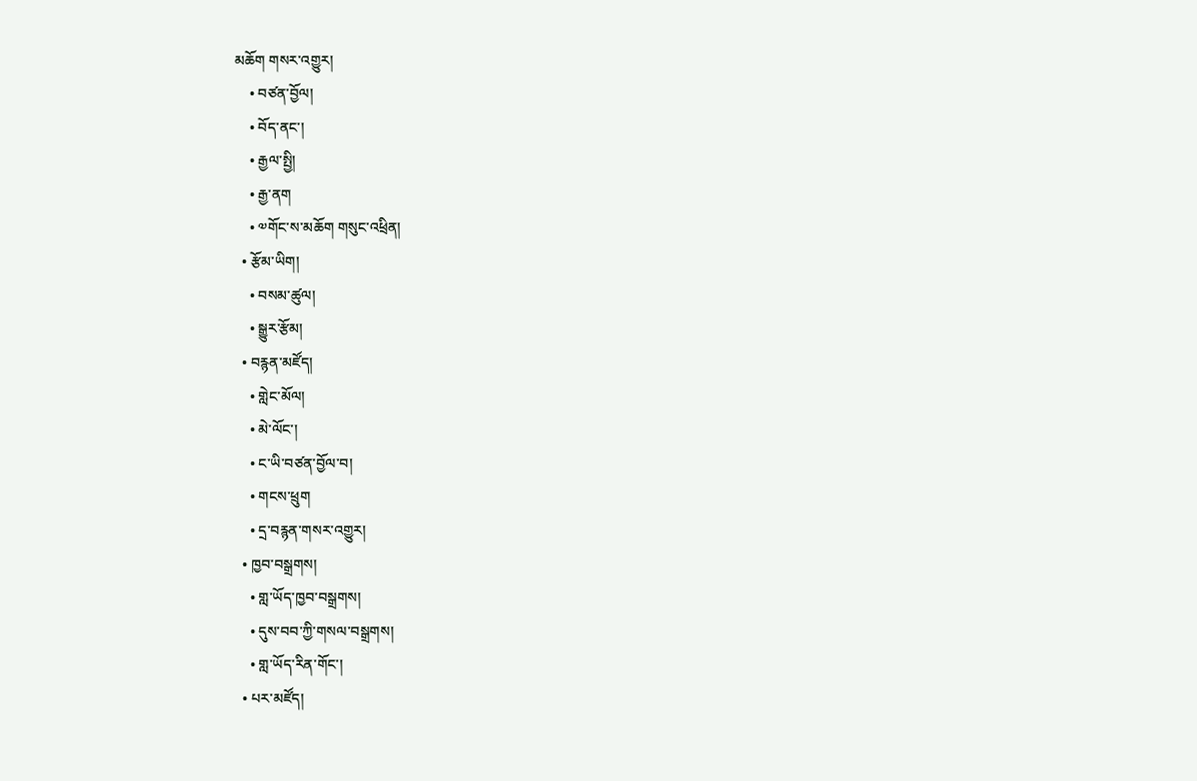མཆོག གསར་འགྱུར།
    • བཙན་བྱོལ།
    • བོད་ནང་།
    • རྒྱལ་སྤྱི།
    • རྒྱ་ནག
    • ༧གོང་ས་མཆོག གསུང་འཕྲིན།
  • རྩོམ་ཡིག།
    • བསམ་ཚུལ།
    • སྒྱུར་རྩོམ།
  • བརྙན་མཛོད།
    • གླེང་མོལ།
    • མེ་ལོང་།
    • ང་ཡི་བཙན་བྱོལ་བ།
    • གངས་ཕྲུག
    • དྲ་བརྙན་གསར་འགྱུར།
  • ཁྱབ་བསྒྲགས།
    • གླ་ཡོད་ཁྱབ་བསྒྲགས།
    • དུས་བབ་ཀྱི་གསལ་བསྒྲགས།
    • གླ་ཡོད་རིན་གོང་།
  • པར་མཛོད།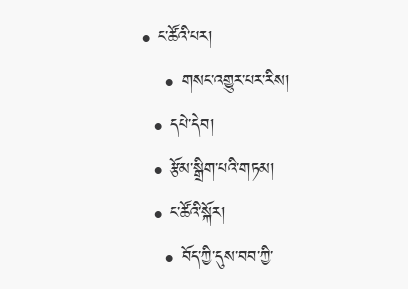• ང་ཚོའི་པར།
    • གསང་འགྱུར་པར་རིས།
  • དཔེ་དེབ།
  • རྩོམ་སྒྲིག་པའི་གཏམ།
  • ང་ཚོའི་སྐོར།
    • བོད་ཀྱི་དུས་བབ་ཀྱི་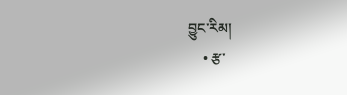བྱུང་རིམ།
    • རྩ་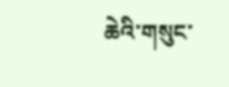ཆེའི་གསུང་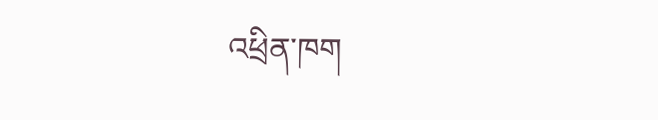འཕྲིན་ཁག